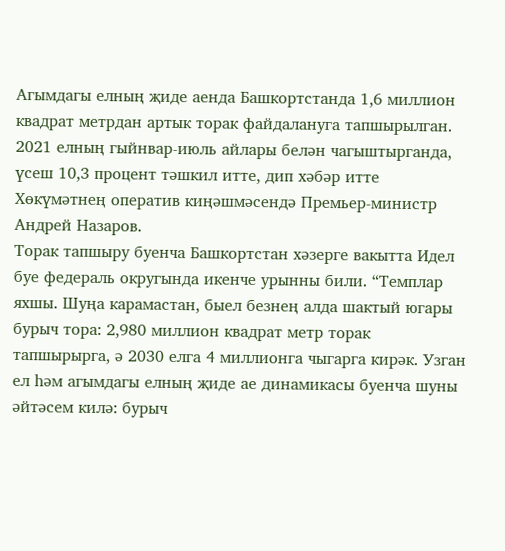Агымдагы елның җиде аенда Башкортстанда 1,6 миллион квадрат метрдан артык торак файдалануга тапшырылган. 2021 елның гыйнвар-июль айлары белән чагыштырганда, үсеш 10,3 процент тәшкил итте, дип хәбәр итте Хөкүмәтнең оператив киңәшмәсендә Премьер-министр Андрей Назаров.
Торак тапшыру буенча Башкортстан хәзерге вакытта Идел буе федераль округында икенче урынны били. “Темплар яхшы. Шуңа карамастан, быел безнең алда шактый югары бурыч тора: 2,980 миллион квадрат метр торак тапшырырга, ә 2030 елга 4 миллионга чыгарга кирәк. Узган ел һәм агымдагы елның җиде ае динамикасы буенча шуны әйтәсем килә: бурыч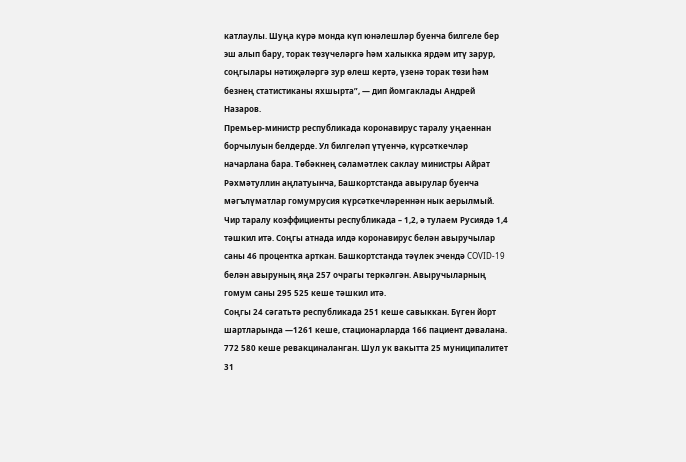катлаулы. Шуңа күрә монда күп юнәлешләр буенча билгеле бер эш алып бару, торак төзүчеләргә һәм халыкка ярдәм итү зарур, соңгылары нәтиҗәләргә зур өлеш кертә, үзенә торак төзи һәм безнең статистиканы яхшырта”, — дип йомгаклады Андрей Назаров.
Премьер-министр республикада коронавирус таралу уңаеннан борчылуын белдерде. Ул билгеләп үтүенчә, күрсәткечләр начарлана бара. Төбәкнең сәламәтлек саклау министры Айрат Рәхмәтуллин аңлатуынча, Башкортстанда авырулар буенча мәгълүматлар гомумрусия күрсәткечләреннән нык аерылмый. Чир таралу коэффициенты республикада – 1,2, ә тулаем Русиядә 1,4 тәшкил итә. Соңгы атнада илдә коронавирус белән авыручылар саны 46 процентка арткан. Башкортстанда тәүлек эчендә COVID-19 белән авыруның яңа 257 очрагы теркәлгән. Авыручыларның гомум саны 295 525 кеше тәшкил итә.
Соңгы 24 сәгатьтә республикада 251 кеше савыккан. Бүген йорт шартларында —1261 кеше, стационарларда 166 пациент дәвалана. 772 580 кеше ревакциналанган. Шул ук вакытта 25 муниципалитет 31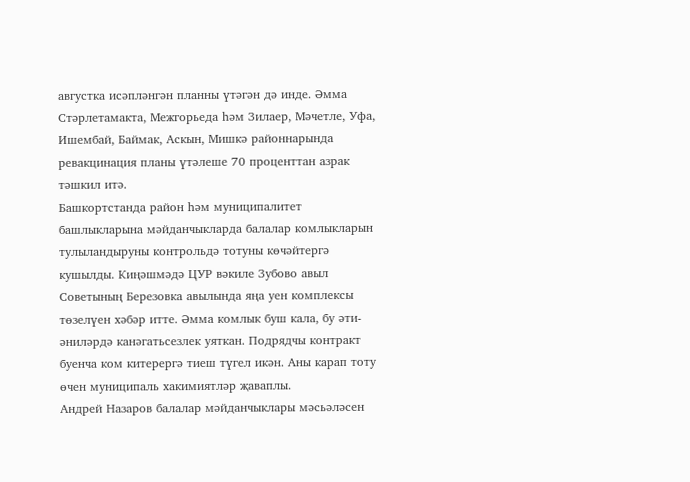августка исәпләнгән планны үтәгән дә инде. Әмма Стәрлетамакта, Межгорьеда һәм Зилаер, Мәчетле, Уфа, Ишембай, Баймак, Аскын, Мишкә районнарында ревакцинация планы үтәлеше 70 проценттан азрак тәшкил итә.
Башкортстанда район һәм муниципалитет башлыкларына мәйданчыкларда балалар комлыкларын тулыландыруны контрольдә тотуны көчәйтергә кушылды. Киңәшмәдә ЦУР вәкиле Зубово авыл Советының Березовка авылында яңа уен комплексы төзелүен хәбәр итте. Әмма комлык буш кала, бу әти-әниләрдә канәгатьсезлек уяткан. Подрядчы контракт буенча ком китерергә тиеш түгел икән. Аны карап тоту өчен муниципаль хакимиятләр җаваплы.
Андрей Назаров балалар мәйданчыклары мәсьәләсен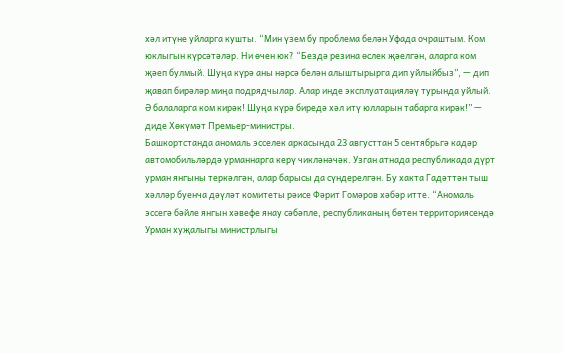хәл итүне уйларга кушты. “Мин үзем бу проблема белән Уфада очраштым. Ком юклыгын күрсәтәләр. Ни өчен юк? “Бездә резина өслек җәелгән, аларга ком җәеп булмый. Шуңа күрә аны нәрсә белән алыштырырга дип уйлыйбыз”, — дип җавап бирәләр миңа подрядчылар. Алар инде эксплуатацияләү турында уйлый. Ә балаларга ком кирәк! Шуңа күрә биредә хәл итү юлларын табарга кирәк!” — диде Хөкүмәт Премьер-министры.
Башкортстанда аномаль эсселек аркасында 23 августтан 5 сентябрьгә кадәр автомобильләрдә урманнарга керү чикләнәчәк. Узган атнада республикада дүрт урман янгыны теркәлгән, алар барысы да сүндерелгән. Бу хакта Гадәттән тыш хәлләр буенча дәүләт комитеты рәисе Фәрит Гомәров хәбәр итте. “Аномаль эссегә бәйле янгын хәвефе янау сәбәпле, республиканың бөтен территориясендә Урман хуҗалыгы министрлыгы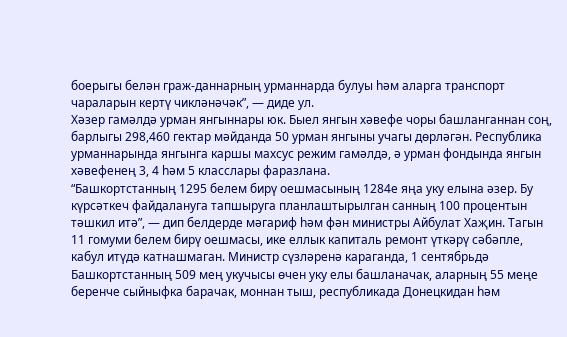боерыгы белән граж-даннарның урманнарда булуы һәм аларга транспорт чараларын кертү чикләнәчәк”, — диде ул.
Хәзер гамәлдә урман янгыннары юк. Быел янгын хәвефе чоры башланганнан соң, барлыгы 298,460 гектар мәйданда 50 урман янгыны учагы дөрләгән. Республика урманнарында янгынга каршы махсус режим гамәлдә, ә урман фондында янгын хәвефенең 3, 4 һәм 5 класслары фаразлана.
“Башкортстанның 1295 белем бирү оешмасының 1284е яңа уку елына әзер. Бу күрсәткеч файдалануга тапшыруга планлаштырылган санның 100 процентын тәшкил итә”, — дип белдерде мәгариф һәм фән министры Айбулат Хаҗин. Тагын 11 гомуми белем бирү оешмасы, ике еллык капиталь ремонт үткәрү сәбәпле, кабул итүдә катнашмаган. Министр сүзләренә караганда, 1 сентябрьдә Башкортстанның 509 мең укучысы өчен уку елы башланачак, аларның 55 меңе беренче сыйныфка барачак, моннан тыш, республикада Донецкидан һәм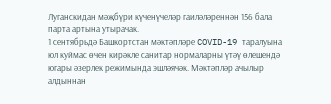Луганскидан мәҗбүри күченүчеләр гаиләләреннән 156 бала парта артына утырачак.
1 сентябрьдә Башкортстан мәктәпләре COVID-19 таралуына юл куймас өчен кирәкле санитар нормаларны үтәү өлешендә югары әзерлек режимында эшләячәк. Мәктәпләр ачылыр алдыннан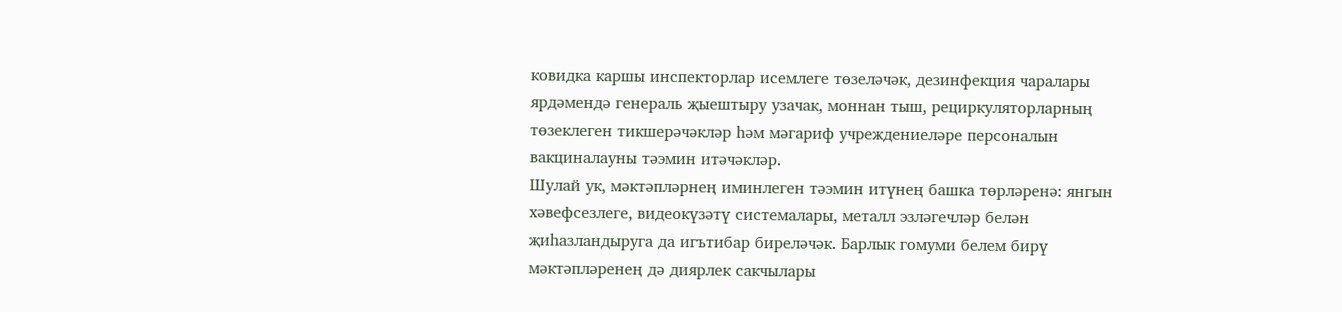ковидка каршы инспекторлар исемлеге төзеләчәк, дезинфекция чаралары ярдәмендә генераль җыештыру узачак, моннан тыш, рециркуляторларның төзеклеген тикшерәчәкләр һәм мәгариф учреждениеләре персоналын вакциналауны тәэмин итәчәкләр.
Шулай ук, мәктәпләрнең иминлеген тәэмин итүнең башка төрләренә: янгын хәвефсезлеге, видеокүзәтү системалары, металл эзләгечләр белән җиһазландыруга да игътибар биреләчәк. Барлык гомуми белем бирү мәктәпләренең дә диярлек сакчылары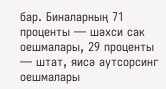бар. Биналарның 71 проценты — шәхси сак оешмалары, 29 проценты — штат, яисә аутсорсинг оешмалары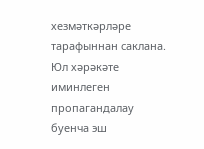хезмәткәрләре тарафыннан саклана. Юл хәрәкәте иминлеген пропагандалау буенча эш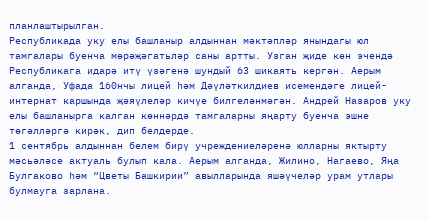планлаштырылган.
Республикада уку елы башланыр алдыннан мәктәпләр янындагы юл тамгалары буенча мөрәҗәгатьләр саны артты. Узган җиде көн эчендә Республикага идарә итү үзәгенә шундый 63 шикаять кергән. Аерым алганда, Уфада 160нчы лицей һәм Дәүләткилдиев исемендәге лицей-интернат каршында җәяүлеләр кичүе билгеләнмәгән. Андрей Назаров уку елы башланырга калган көннәрдә тамгаларны яңарту буенча эшне төгәлләргә кирәк, дип белдерде.
1 сентябрь алдыннан белем бирү учреждениеләренә юлларны яктырту мәсьәләсе актуаль булып кала. Аерым алганда, Жилино, Нагаево, Яңа Булгаково һәм “Цветы Башкирии” авылларында яшәүчеләр урам утлары булмауга зарлана.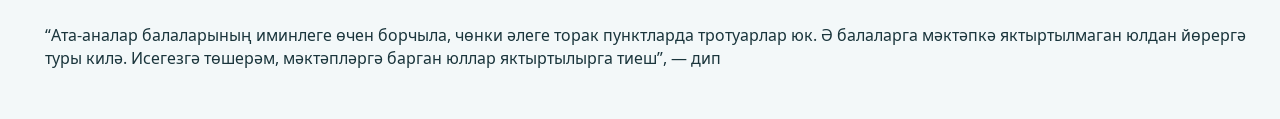“Ата-аналар балаларының иминлеге өчен борчыла, чөнки әлеге торак пунктларда тротуарлар юк. Ә балаларга мәктәпкә яктыртылмаган юлдан йөрергә туры килә. Исегезгә төшерәм, мәктәпләргә барган юллар яктыртылырга тиеш”, — дип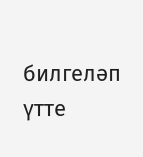билгеләп үтте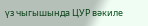үз чыгышында ЦУР вәкиле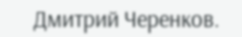Дмитрий Черенков.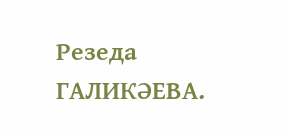Резеда ГАЛИКӘЕВА.